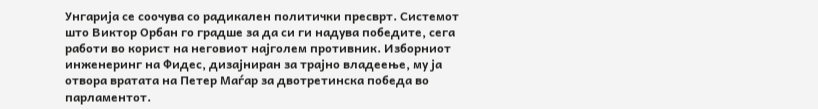Унгарија се соочува со радикален политички пресврт. Системот што Виктор Орбан го градше за да си ги надува победите, сега работи во корист на неговиот најголем противник. Изборниот инженеринг на Фидес, дизајниран за трајно владеење, му ја отвора вратата на Петер Маѓар за двотретинска победа во парламентот.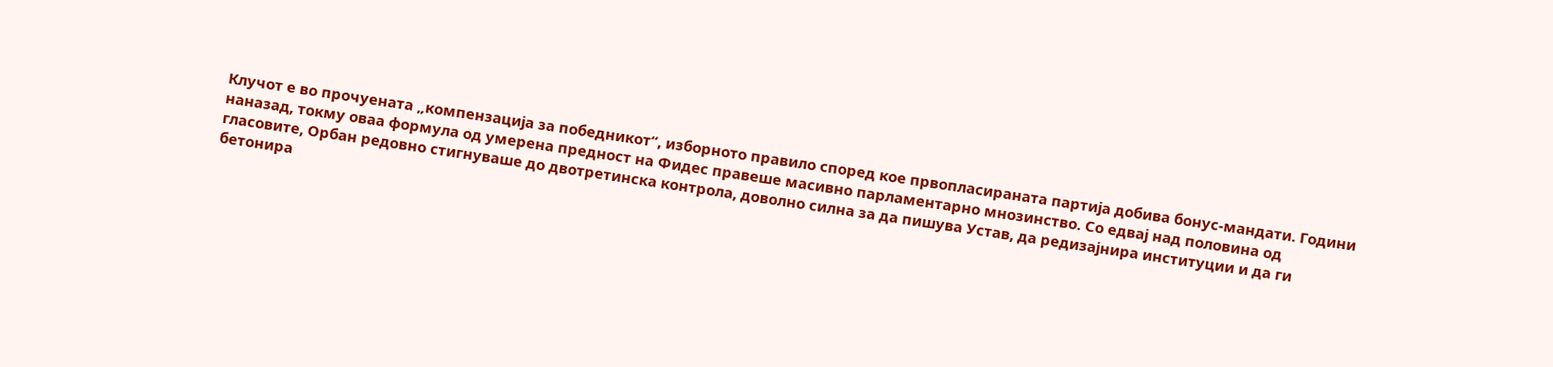Клучот е во прочуената „компензација за победникот“, изборното правило според кое првопласираната партија добива бонус-мандати. Години наназад, токму оваа формула од умерена предност на Фидес правеше масивно парламентарно мнозинство. Со едвај над половина од гласовите, Орбан редовно стигнуваше до двотретинска контрола, доволно силна за да пишува Устав, да редизајнира институции и да ги бетонира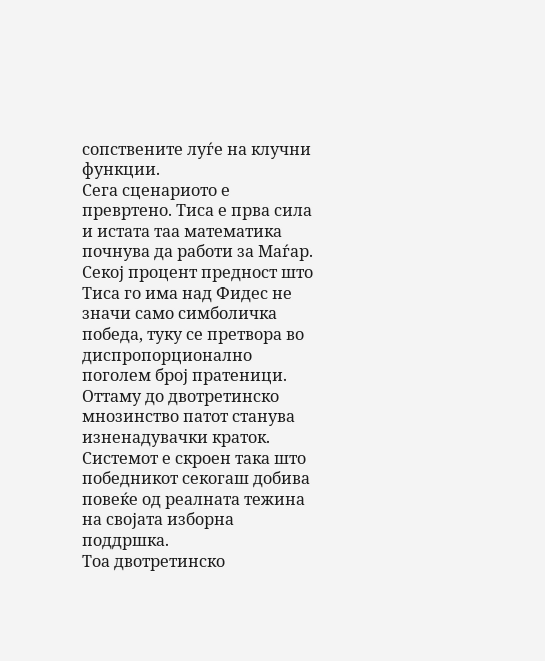сопствените луѓе на клучни функции.
Сега сценариото е превртено. Тиса е прва сила и истата таа математика почнува да работи за Маѓар. Секој процент предност што Тиса го има над Фидес не значи само симболичка победа, туку се претвора во диспропорционално поголем број пратеници. Оттаму до двотретинско мнозинство патот станува изненадувачки краток. Системот е скроен така што победникот секогаш добива повеќе од реалната тежина на својата изборна поддршка.
Тоа двотретинско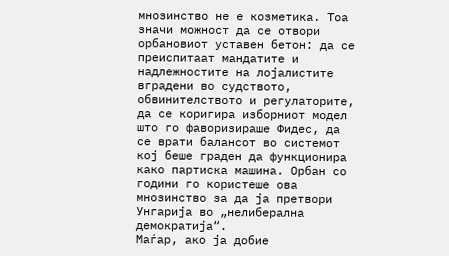мнозинство не е козметика. Тоа значи можност да се отвори орбановиот уставен бетон: да се преиспитаат мандатите и надлежностите на лојалистите вградени во судството, обвинителството и регулаторите, да се коригира изборниот модел што го фаворизираше Фидес, да се врати балансот во системот кој беше граден да функционира како партиска машина. Орбан со години го користеше ова мнозинство за да ја претвори Унгарија во „нелиберална демократија“.
Маѓар, ако ја добие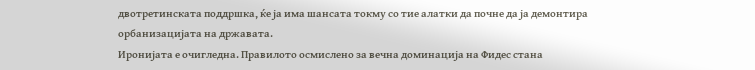двотретинската поддршка, ќе ја има шансата токму со тие алатки да почне да ја демонтира орбанизацијата на државата.
Иронијата е очигледна. Правилото осмислено за вечна доминација на Фидес стана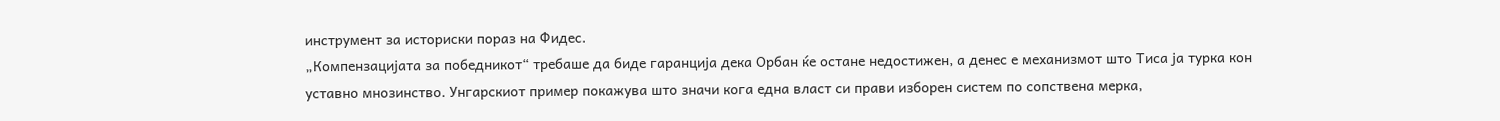инструмент за историски пораз на Фидес.
„Компензацијата за победникот“ требаше да биде гаранција дека Орбан ќе остане недостижен, а денес е механизмот што Тиса ја турка кон уставно мнозинство. Унгарскиот пример покажува што значи кога една власт си прави изборен систем по сопствена мерка,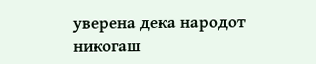уверена дека народот никогаш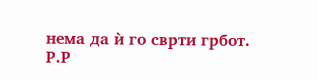нема да ѝ го сврти грбот.
Р.Р